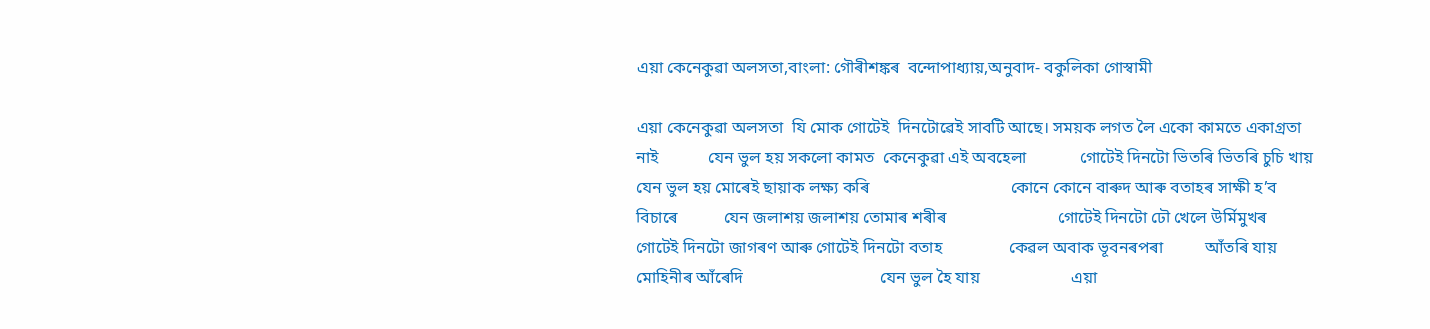এয়া কেনেকুৱা অলসতা,বাংলা: গৌৰীশঙ্কৰ  বন্দোপাধ্যায়,অনুবাদ- বকুলিকা গোস্বামী

এয়া কেনেকুৱা অলসতা  যি মোক গোটেই  দিনটোৱেই সাবটি আছে। সময়ক লগত লৈ একো কামতে একাগ্ৰতা নাই            যেন ভুল হয় সকলো কামত  কেনেকুৱা এই অবহেলা             গোটেই দিনটো ভিতৰি ভিতৰি চুচি খায়                         যেন ভুল হয় মোৰেই ছায়াক লক্ষ্য কৰি                                  কোনে কোনে বাৰুদ আৰু বতাহৰ সাক্ষী হ’ব বিচাৰে           যেন জলাশয় জলাশয় তোমাৰ শৰীৰ                           গোটেই দিনটো ঢৌ খেলে উৰ্মিমুখৰ                                   গোটেই দিনটো জাগৰণ আৰু গোটেই দিনটো বতাহ                কেৱল অবাক ভূবনৰপৰা          আঁতৰি যায় মোহিনীৰ আঁৰেদি                                 যেন ভুল হৈ যায়                      এয়া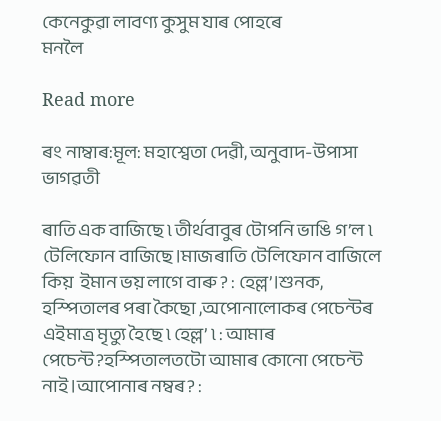কেনেকুৱা লাবণ্য কুসুম যাৰ পোহৰে                               মনলৈ

Read more

ৰং নাম্বাৰ:মূল: মহাশ্বেতা দেৱী, অনুবাদ-উপাসা ভাগৱতী

ৰাতি এক বাজিছে ৷ তীর্থবাবুৰ টোপনি ভাঙি গ’ল ৷ টেলিফোন বাজিছে।মাজৰাতি টেলিফোন বাজিলে কিয়  ইমান ভয় লাগে বাৰু ? : হেল্ল’।শুনক, হস্পিতালৰ পৰা কৈছো ,অপোনালোকৰ পেচেন্টৰ এইমাত্ৰ মৃত্যু হৈছে ৷ হেল্ল’ ৷ : আমাৰ পেচেন্ট?হস্পিতালতটো আমাৰ কোনো পেচেন্ট নাই।আপোনাৰ নম্বৰ? :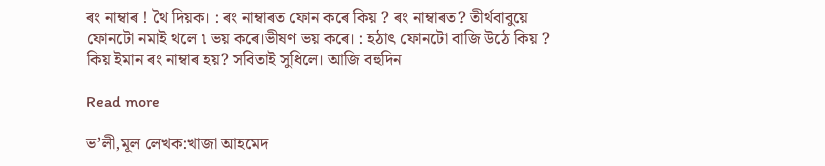ৰং নাম্বাৰ ! থৈ দিয়ক। : ৰং নাম্বাৰত ফোন কৰে কিয় ? ৰং নাম্বাৰত? তীর্থবাবুয়ে ফোনটো নমাই থলে ৷ ভয় কৰে।ভীষণ ভয় কৰে। : হঠাৎ ফোনটো বাজি উঠে কিয় ? কিয় ইমান ৰং নাম্বাৰ হয়? সবিতাই সুধিলে। আজি বহুদিন

Read more

ভ’লী,মূল লেখক:খাজা আহমেদ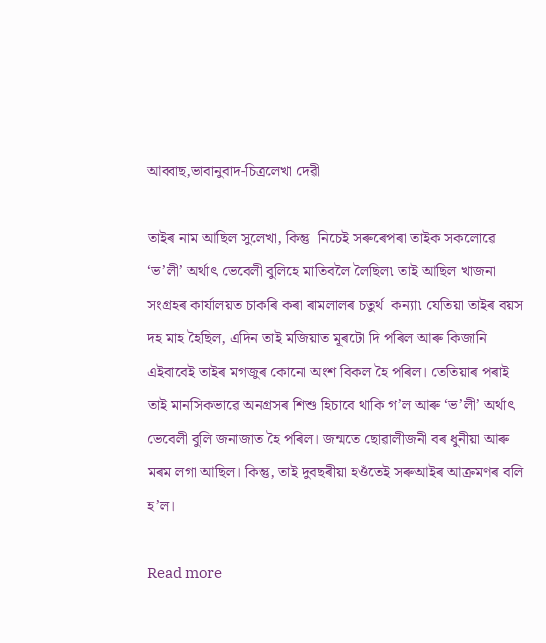আব্বাছ,ভাবানুবাদ-চিত্ৰলেখা দেৱী

তাইৰ নাম আছিল সুলেখা, কিন্তু  নিচেই সৰুৰেপৰা তাইক সকলোৱে  ‘ভ’লী’ অৰ্থাৎ ভেবেলী বুলিহে মাতিবলৈ লৈছিল৷ তাই আছিল খাজনা সংগ্ৰহৰ কাৰ্যালয়ত চাকৰি কৰা ৰামলালৰ চতুৰ্থ  কন্যা৷ যেতিয়া তাইৰ বয়স দহ মাহ হৈছিল, এদিন তাই মজিয়াত মূৰটো দি পৰিল আৰু কিজানি এইবাবেই তাইৰ মগজুৰ কোনো অংশ বিকল হৈ পৰিল। তেতিয়াৰ পৰাই তাই মানসিকভাৱে অনগ্ৰসৰ শিশু হিচাবে থাকি গ’ল আৰু ‘ভ’লী’ অৰ্থাৎ ভেবেলী বুলি জনাজাত হৈ পৰিল। জন্মতে ছোৱালীজনী বৰ ধুনীয়া আৰু মৰম লগা আছিল। কিন্তু, তাই দুবছৰীয়া হওঁতেই সৰুআইৰ আক্ৰমণৰ বলি হ’ল।

Read more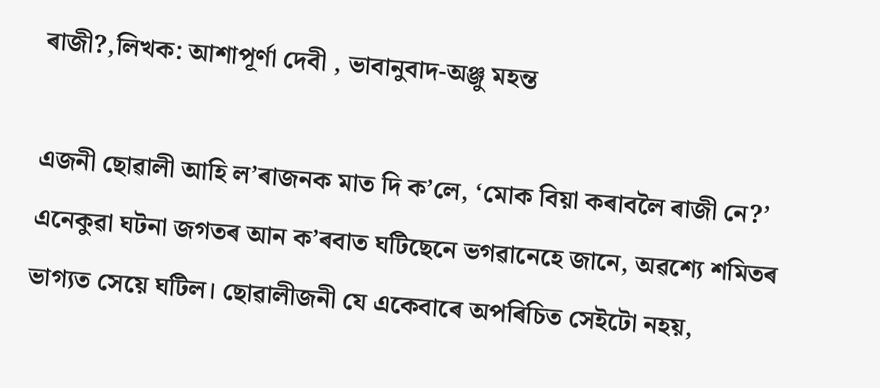ৰাজী?,লিখক: আশাপূৰ্ণা দেবী , ভাবানুবাদ-অঞ্জু মহন্ত

এজনী ছোৱালী আহি ল’ৰাজনক মাত দি ক’লে, ‘মোক বিয়া কৰাবলৈ ৰাজী নে?’ এনেকুৱা ঘটনা জগতৰ আন ক’ৰবাত ঘটিছেনে ভগৱানেহে জানে, অৱশ্যে শমিতৰ ভাগ্যত সেয়ে ঘটিল। ছোৱালীজনী যে একেবাৰে অপৰিচিত সেইটো নহয়,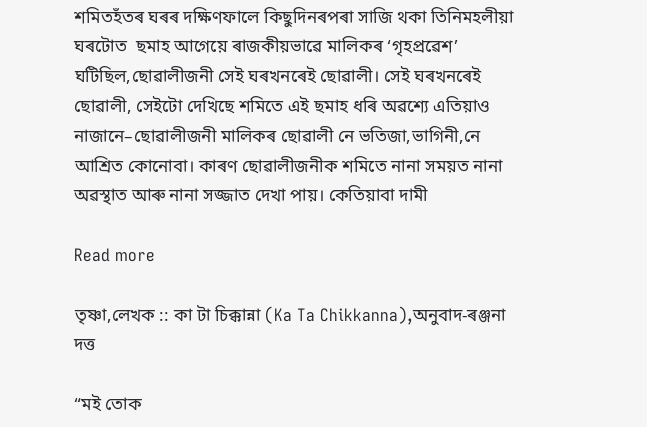শমিতহঁতৰ ঘৰৰ দক্ষিণফালে কিছুদিনৰপৰা সাজি থকা তিনিমহলীয়া ঘৰটোত  ছমাহ আগেয়ে ৰাজকীয়ভাৱে মালিকৰ ‘গৃহপ্ৰৱেশ’ ঘটিছিল,ছোৱালীজনী সেই ঘৰখনৰেই ছোৱালী। সেই ঘৰখনৰেই ছোৱালী, সেইটো দেখিছে শমিতে এই ছমাহ ধৰি অৱশ্যে এতিয়াও নাজানে–ছোৱালীজনী মালিকৰ ছোৱালী নে ভতিজা,ভাগিনী,নে আশ্ৰিত কোনোবা। কাৰণ ছোৱালীজনীক শমিতে নানা সময়ত নানা অৱস্থাত আৰু নানা সজ্জাত দেখা পায়। কেতিয়াবা দামী

Read more

তৃষ্ণা,লেখক :: কা টা চিক্কান্না (Ka Ta Chikkanna),অনুবাদ-ৰঞ্জনা দত্ত

“মই তোক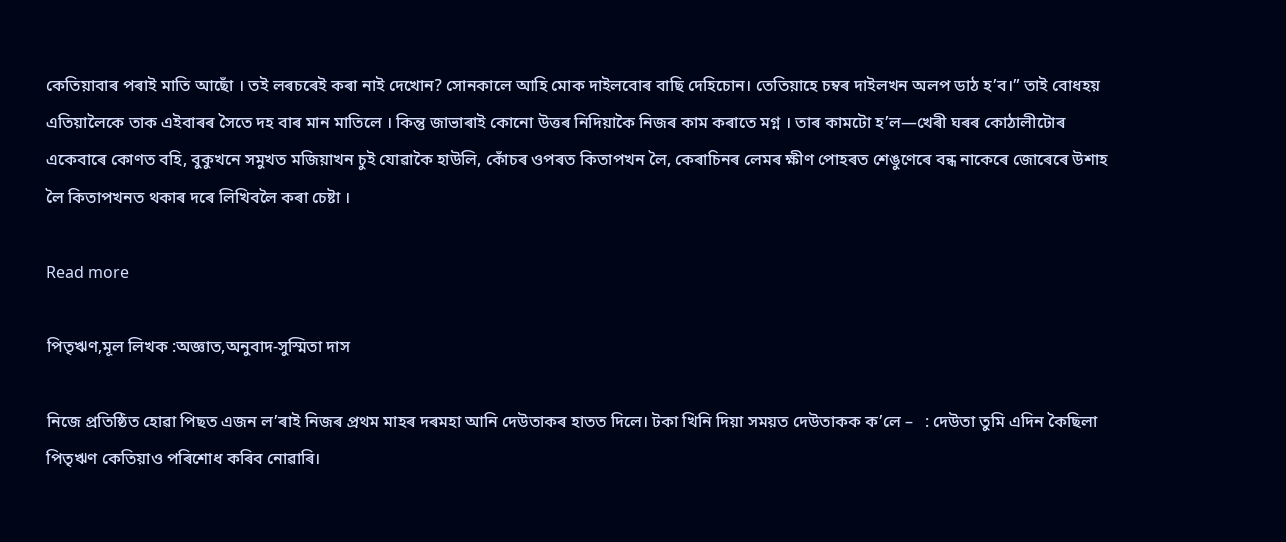কেতিয়াবাৰ পৰাই মাতি আছোঁ । তই লৰচৰেই কৰা নাই দেখোন? সোনকালে আহি মোক দাইলবোৰ বাছি দেহিচোন। তেতিয়াহে চম্বৰ দাইলখন অলপ ডাঠ হ’ব।” তাই বোধহয় এতিয়ালৈকে তাক এইবাৰৰ সৈতে দহ বাৰ মান মাতিলে । কিন্তু জাভাৰাই কোনো উত্তৰ নিদিয়াকৈ নিজৰ কাম কৰাতে মগ্ন । তাৰ কামটো হ’ল—খেৰী ঘৰৰ কোঠালীটোৰ একেবাৰে কোণত বহি, বুকুখনে সমুখত মজিয়াখন চুই যোৱাকৈ হাউলি, কোঁচৰ ওপৰত কিতাপখন লৈ, কেৰাচিনৰ লেমৰ ক্ষীণ পোহৰত শেঙুণেৰে বন্ধ নাকেৰে জোৰেৰে উশাহ লৈ কিতাপখনত থকাৰ দৰে লিখিবলৈ কৰা চেষ্টা ।

Read more

পিতৃঋণ,মূল লিখক :অজ্ঞাত,অনুবাদ-সুস্মিতা দাস

নিজে প্রতিষ্ঠিত হোৱা পিছত এজন ল’ৰাই নিজৰ প্রথম মাহৰ দৰমহা আনি দেউতাকৰ হাতত দিলে। টকা খিনি দিয়া সময়ত দেউতাকক ক’লে –   : দেউতা তুমি এদিন কৈছিলা পিতৃঋণ কেতিয়াও পৰিশোধ কৰিব নোৱাৰি।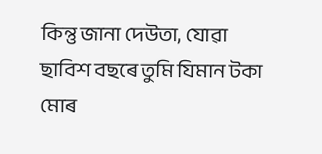কিন্তু জানা দেউতা, যোৱা ছাবিশ বছৰে তুমি যিমান টকা মোৰ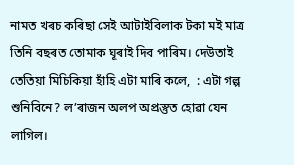নামত খৰচ কৰিছা সেই আটাইবিলাক টকা ম‌ই মাত্ৰ তিনি বছৰত তোমাক ঘূৰাই দিব পাৰিম। দেউতাই তেতিয়া মিচিকিয়া হাঁহি এটা মাৰি কলে,  : এটা গল্প শুনিবিনে? ল’ৰাজন অলপ অপ্রস্তুত হোৱা যেন লাগিল।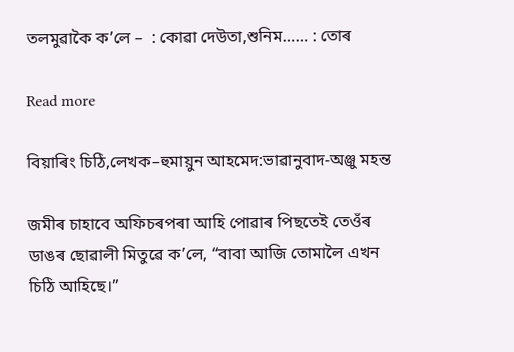তলমুৱাকৈ ক’লে –  : কোৱা দেউতা,শুনিম…… : তোৰ

Read more

বিয়াৰিং চিঠি,লেখক–হুমায়ুন আহমেদ:ভাৱানুবাদ-অঞ্জু মহন্ত

জমীৰ চাহাবে অফিচৰপৰা আহি পোৱাৰ পিছতেই তেওঁৰ ডাঙৰ ছোৱালী মিতুৱে ক’লে, “বাবা আজি তোমালৈ এখন চিঠি আহিছে।”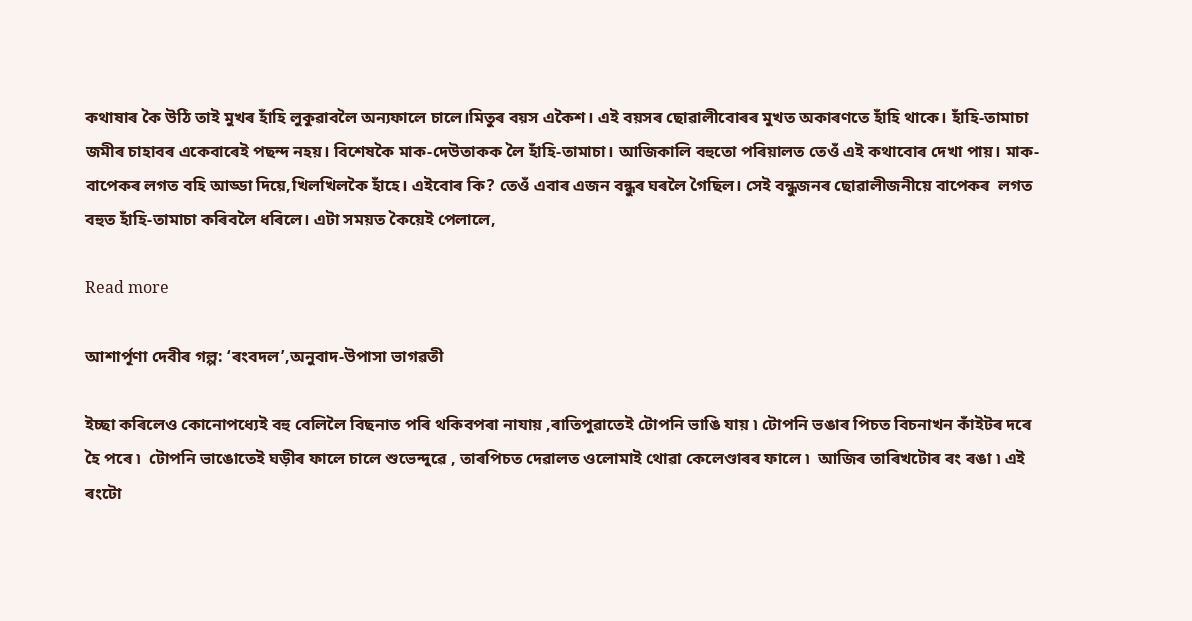কথাষাৰ কৈ উঠি তাই মুখৰ হাঁহি লুকুৱাবলৈ অন্যফালে চালে।মিতুৰ বয়স একৈশ। এই বয়সৰ ছোৱালীবোৰৰ মুখত অকাৰণতে হাঁহি থাকে। হাঁহি-তামাচা জমীৰ চাহাবৰ একেবাৰেই পছন্দ নহয়। বিশেষকৈ মাক-দেউতাকক লৈ হাঁহি-তামাচা। আজিকালি বহুতো পৰিয়ালত তেওঁ এই কথাবোৰ দেখা পায়। মাক-বাপেকৰ লগত বহি আড্ডা দিয়ে,খিলখিলকৈ হাঁহে। এইবোৰ কি? তেওঁ এবাৰ এজন বন্ধুৰ ঘৰলৈ গৈছিল। সেই বন্ধুজনৰ ছোৱালীজনীয়ে বাপেকৰ  লগত বহুত হাঁহি-তামাচা কৰিবলৈ ধৰিলে। এটা সময়ত কৈয়েই পেলালে,

Read more

আশার্পূণা দেবীৰ গল্প: ‘ৰংবদল’,অনুবাদ-উপাসা ভাগৱতী

ইচ্ছা কৰিলেও কোনোপধ্যেই বহু বেলিলৈ বিছনাত পৰি থকিবপৰা নাযায় ,ৰাতিপুৱাতেই টোপনি ভাঙি যায় ৷ টোপনি ভঙাৰ পিচত বিচনাখন কাঁইটৰ দৰে হৈ পৰে ৷  টোপনি ভাঙোতেই ঘড়ীৰ ফালে চালে শুভেন্দুৱে , তাৰপিচত দেৱালত ওলোমাই থোৱা কেলেণ্ডাৰৰ ফালে ৷  আজিৰ তাৰিখটোৰ ৰং ৰঙা ৷ এই ৰংটো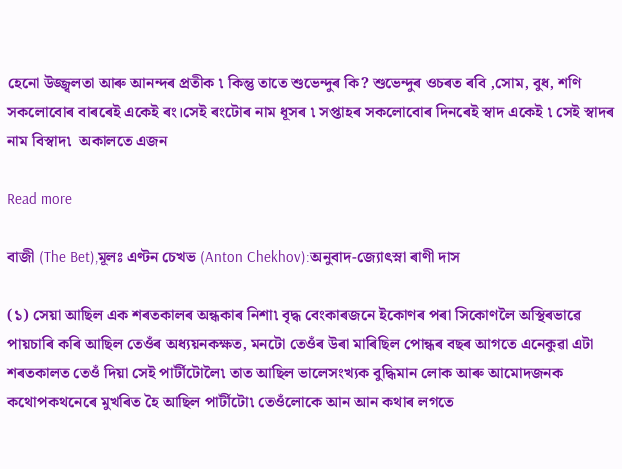হেনো উজ্জ্বলতা আৰু আনন্দৰ প্ৰতীক ৷ কিন্তু তাতে শুভেন্দুৰ কি? শুভেন্দুৰ ওচৰত ৰবি ,সোম, বুধ, শণি সকলোবোৰ বাৰৰেই একেই ৰং।সেই ৰংটোৰ নাম ধূসৰ ৷ সপ্তাহৰ সকলোবোৰ দিনৰেই স্বাদ একেই ৷ সেই স্বাদৰ নাম বিস্বাদ৷  অকালতে এজন

Read more

বাজী (The Bet),মূলঃ এণ্টন চেখভ (Anton Chekhov):অনুবাদ-জ্যোৎস্না ৰাণী দাস

(১) সেয়া আছিল এক শৰতকালৰ অন্ধকাৰ নিশা৷ বৃদ্ধ বেংকাৰজনে ইকোণৰ পৰা সিকোণলৈ অস্থিৰভাৱে পায়চাৰি কৰি আছিল তেওঁৰ অধ্যয়নকক্ষত, মনটো তেওঁৰ উৰা মাৰিছিল পোন্ধৰ বছৰ আগতে এনেকুৱা এটা শৰতকালত তেওঁ দিয়া সেই পাৰ্টীটোলৈ৷ তাত আছিল ভালেসংখ্যক বুদ্ধিমান লোক আৰু আমোদজনক কথোপকথনেৰে মুখৰিত হৈ আছিল পাৰ্টীটো৷ তেওঁলোকে আন আন কথাৰ লগতে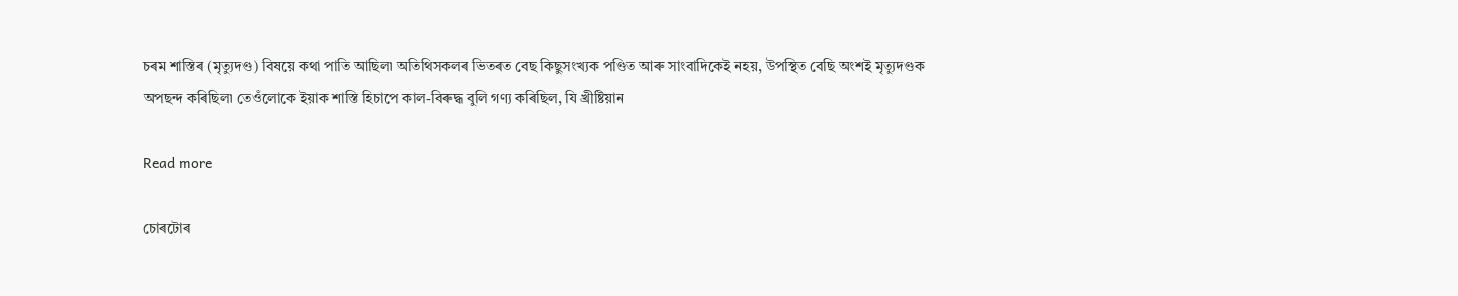চৰম শাস্তিৰ (মৃত্যুদণ্ড) বিষয়ে কথা পাতি আছিল৷ অতিথিসকলৰ ভিতৰত বেছ কিছুসংখ্যক পণ্ডিত আৰু সাংবাদিকেই নহয়, উপস্থিত বেছি অংশই মৃত্যুদণ্ডক অপছন্দ কৰিছিল৷ তেওঁলোকে ইয়াক শাস্তি হিচাপে কাল-বিৰুদ্ধ বুলি গণ্য কৰিছিল, যি খ্ৰীষ্টিয়ান

Read more

চোৰটোৰ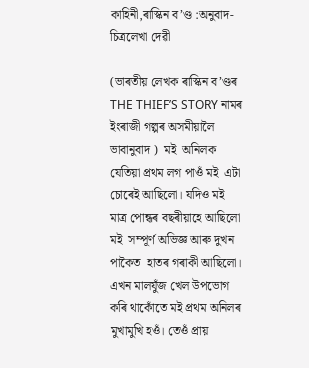কাহিনী,ৰাস্কিন ব’ণ্ড :অনুবাদ-চিত্ৰলেখা দেৱী

(ভাৰতীয় লেখক ৰাস্কিন ব’ণ্ডৰ  THE THIEF’S STORY নামৰ ইংৰাজী গল্পৰ অসমীয়ালৈ ভাবানুবাদ )  মই  অনিলক যেতিয়া প্ৰথম লগ পাওঁ মই  এটা চোৰেই আছিলো। যদিও মই  মাত্ৰ পোন্ধৰ বছৰীয়াহে আছিলো  মই  সম্পূৰ্ণ অভিজ্ঞ আৰু দুখন পাকৈত  হাতৰ গৰাকী আছিলো। এখন মালযুঁজ খেল উপভোগ কৰি থাকোঁতে মই প্ৰথম অনিলৰ মুখামুখি হওঁ। তেওঁ প্ৰায়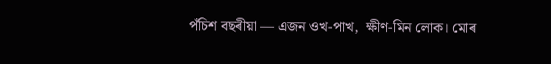পঁচিশ বছৰীয়া — এজন ওখ-পাখ,  ক্ষীণ-মিন লোক। মোৰ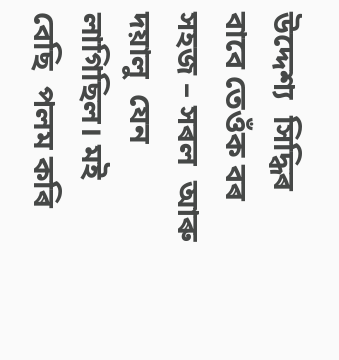উদ্দেশ্য  সিদ্ধিৰ বাবে তেওঁক বৰ  সহজ – সৰল  আৰু  দয়ালু  যেন লাগিছিল। মই  বেছি  পলম কৰি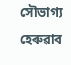সৌভাগ্য হেৰুৱাব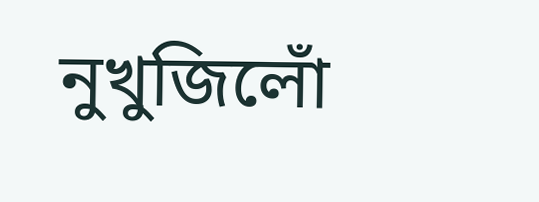নুখুজিলোঁ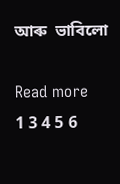আৰু  ভাবিলো

Read more
1 3 4 5 6